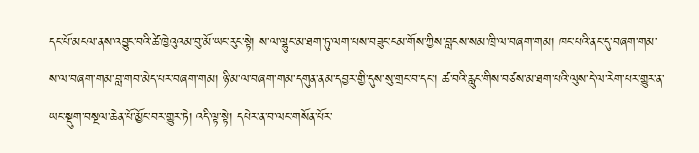དང་པོ་མངལ་ནས་འབྱུང་བའི་ཚེ་ཁྱེའུའམ་བུ་མོ་ཡང་རུང་སྟེ། ས་ལ་ལྷུང་མ་ཐག་ཏུ་ལག་པས་བཟུང་ངམ་གོས་ཀྱིས་བླངས་སམ་ཁྲི་ལ་བཞག་གམ། ཁང་པའི་ནང་དུ་བཞག་གམ་ས་ལ་བཞག་གམ་བླ་གབ་མེད་པར་བཞག་གམ། ཉི་མ་ལ་བཞག་གམ་དགུན་ནམ་དབྱར་གྱི་དུས་སུ་གྲང་བ་དང་། ཚ་བའི་རླུང་གིས་བཙས་མ་ཐག་པའི་ལུས་དེ་ལ་རེག་པར་གྱུར་ན་ཡང་སྡུག་བསྔལ་ཆེན་པོ་མྱོང་བར་གྱུར་ཏེ། འདི་ལྟ་སྟེ། དཔེར་ན་བ་ལང་གསོན་པོར་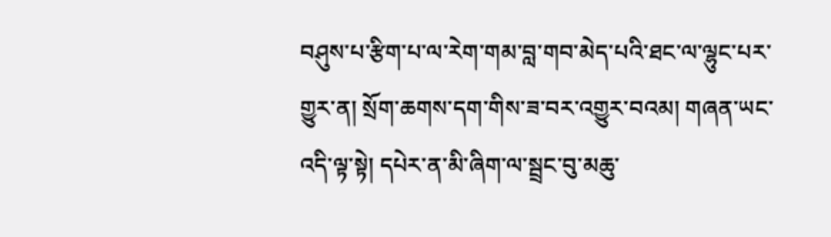བཤུས་པ་རྩིག་པ་ལ་རེག་གམ་བླ་གབ་མེད་པའི་ཐང་ལ་ལྷུང་པར་གྱུར་ན། སྲོག་ཆགས་དག་གིས་ཟ་བར་འགྱུར་བའམ། གཞན་ཡང་འདི་ལྟ་སྟེ། དཔེར་ན་མི་ཞིག་ལ་སྦྲང་བུ་མཆུ་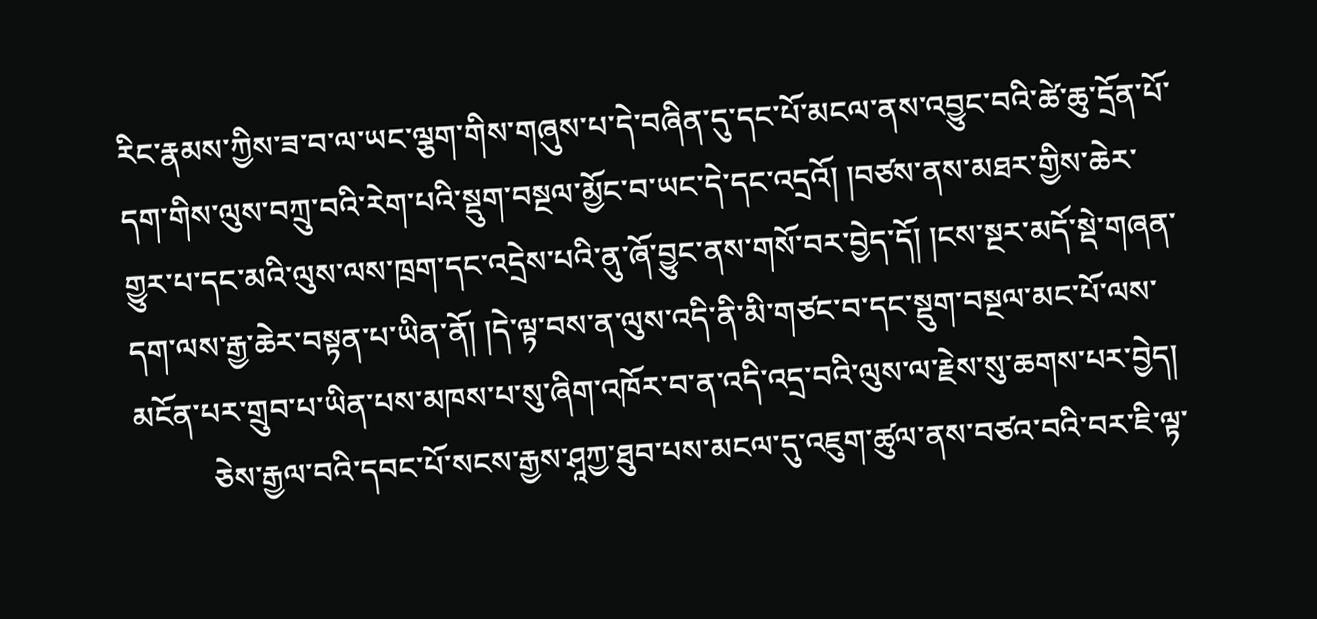རིང་རྣམས་ཀྱིས་ཟ་བ་ལ་ཡང་ལྕག་གིས་གཞུས་པ་དེ་བཞིན་དུ་དང་པོ་མངལ་ནས་འབྱུང་བའི་ཚེ་ཆུ་དྲོན་པོ་དག་གིས་ལུས་བཀྲུ་བའི་རེག་པའི་སྡུག་བསྔལ་མྱོང་བ་ཡང་དེ་དང་འདྲའོ། །བཙས་ནས་མཐར་གྱིས་ཆེར་གྱུར་པ་དང་མའི་ལུས་ལས་ཁྲག་དང་འདྲེས་པའི་ནུ་ཞོ་བྱུང་ནས་གསོ་བར་བྱེད་དོ། །ངས་སྔར་མདོ་སྡེ་གཞན་དག་ལས་རྒྱ་ཆེར་བསྟན་པ་ཡིན་ནོ། །དེ་ལྟ་བས་ན་ལུས་འདི་ནི་མི་གཙང་བ་དང་སྡུག་བསྔལ་མང་པོ་ལས་མངོན་པར་གྲུབ་པ་ཡིན་པས་མཁས་པ་སུ་ཞིག་འཁོར་བ་ན་འདི་འདྲ་བའི་ལུས་ལ་རྗེས་སུ་ཆགས་པར་བྱེད།
          ཅེས་རྒྱལ་བའི་དབང་པོ་སངས་རྒྱས་ཤཱཀྱ་ཐུབ་པས་མངལ་དུ་འཇུག་ཚུལ་ནས་བཙའ་བའི་བར་ཇི་ལྟ་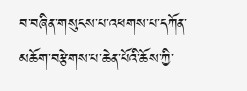བ་བཞིན་གསུངས་པ་འཕགས་པ་དཀོན་མཆོག་བརྩེགས་པ་ཆེན་པོའི་ཆོས་ཀྱི་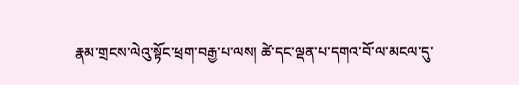རྣམ་གྲངས་ལེའུ་སྟོང་ཕྲག་བརྒྱ་པ་ལས། ཚེ་དང་ལྡན་པ་དགའ་བོ་ལ་མངལ་དུ་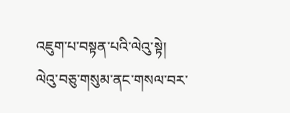འཇུག་པ་བསྟན་པའི་ལེའུ་སྟེ། ལེའུ་བཅུ་གསུམ་ནང་གསལ་བར་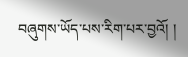བཞུགས་ཡོད་པས་རིག་པར་བྱའོ། །